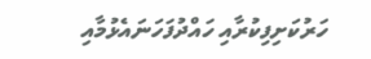ހަރުކަށިފިކުރާއި ހައްދުފަހަނައެޅުމާއި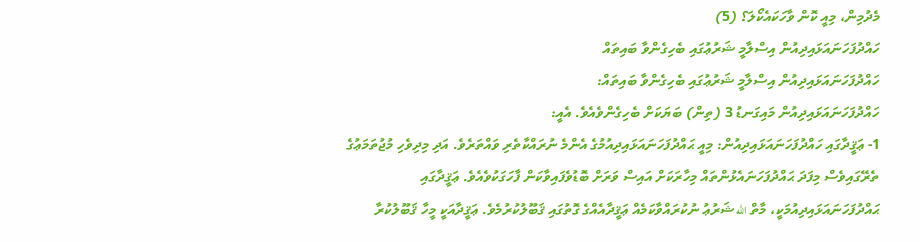މެދުމިން، މިއީ ކޮން ވާހަކައެކޯލަ؟ (5)
ހައްދުފަހަނައަޅައިދިއުން އިސްލާމީ ޝަރުޢުގައި ބެހިގެންވާ ބައިތައް
ހައްދުފަހަނައަޅައިދިއުން އިސްލާމީ ޝަރުޢުގައި ބެހިގެންވާ ބައިތައް:
ހައްދުފަހަނައަޅައިދިއުން މައިގަނޑު 3 (ތިން) ބަޔަކަށް ބެހިގެންވެއެވެ. އެއީ:
1- ޢަޤީދާގައި ހައްދުފަހަނައަޅައިދިއުން: މިއީ ޙައްދުފަހަނައަޅައިދިއުމުގެ އެންމެ ނުރައްކާތެރި ވައްތަރެވެ. އަދި މިދިވެހި މުޖުތަމަޢުގެ ތެރޭގައިވެސް މިފަދަ ޙައްދުފަހަނައެޅުންތައް މިހާރަކަށް އައިސް ވަރަށް ބޮޑުވެފައިވާކަން ފާހަގަކުވެއެވެ. ޢަޤީދާގައި ޙައްދުފަހަނައަޅައިދިއުމަކީ، މާތް الله ޝަރުޢު ނުކުރައްވާކަމެއް ޢަޤީދާއެއްގެ ގޮތުގައި ޤަބޫލުކުރުމެވެ. ޢަޤީދާއަކީ މީހާ ޤަބޫލުކުރާ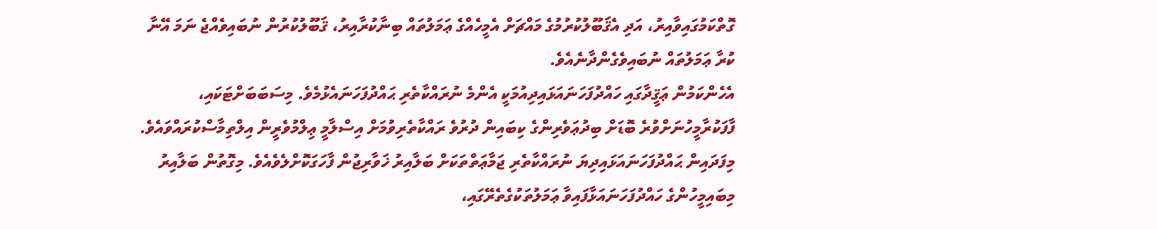ގޮތްކަމުގައިވާއިރު، އަދި އެޤަބޫލުކުރުމުގެ މައްޗަށް އެމީހެއްގެ ޢަމަލުތައް ބިނާކުރާއިރު، ޤަބޫލުކުރުން ނުބައިވެއްޖެ ނަމަ އޭނާ ކުރާ ޢަމަލުތައް ނުބައިވެގެންދާނެއެވެ.
އެހެންކަމުން ޢަޤީދާގައި ހައްދުފަހަނައަޅައިދިއުމަކީ އެންމެ ނުރައްކާތެރި ޙައްދުފަހަނައެޅުމެވެ. މިސަބަބަށްޓަކައި، ފާފަކުރާމީހުނަށްވުރެ ބޮޑަށް ބިދުޢަވެރިންގެ ކިބައިން ދުރުވެ ރައްކާތެރިވުމަށް އިސްލާމީ ޢިލްމުވެރީން އިލްތިމާސްކުރައްވައެވެ. މިފަދައިން ޙައްދުފަހަނައަޅައިދިޔަ ނުރައްކާތެރި ޖަމާޢަތްތަކަށް ބަލާއިރު ޚަވާރިޖުން ފާހަގަކޮށްލެވެއެވެ. މިގޮތުން ބަލާއިރު މިބައިމީހުންގެ ހައްދުފަހަނައަޅާފައިވާ ޢަމަލުތަކުގެތެރޭގައި،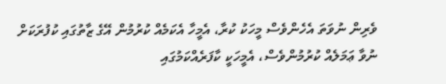ވެރިން ނުވަތަ އެހެންވެސް މީހަކު ކުރާ، އެމީހާ އެކަމެއް ކުރުމުން އޭގެ ޒާތުގައި ކުފުރަކަށް ނުވާ ޢަމަލެއް ކުރުމުންވެސް، އެމީހަކީ ކާފަރެއްކަމުގައި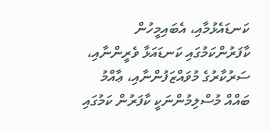ކަނޑައެޅުމާއި، އެބައިމީހުން ކާފަރުންކަމުގައި ކަނޑައަޅާ ވެރީންނާއި، ސަރުކާރުގެ މުވައްޒަފުންނާއި، ޢާއްމު ބައްއް މުސްލިމުންނަކީ ކާފަރުން ކަމުގައި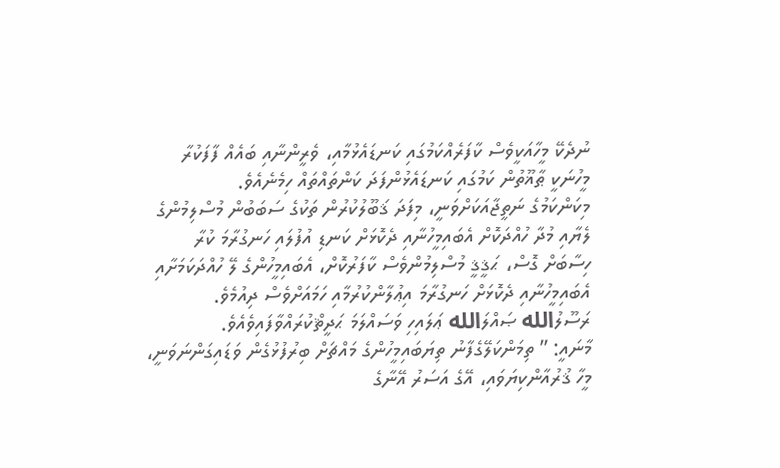ނުދެކޭ މީހާއަކީވެސް ކާފަރެއްކަމުގައި ކަނޑައެޅުމާއި، ވެރީންނާއި ބައެއް ފާފަކުރާ މީހުނަކީ ޠާޣޫތުން ކަމުގައި ކަނޑައެޅުންފަދަ ކަންތައްތައް ހިމެނެއެވެ.
މިކަންކަމުގެ ނަތީޖާއަކަށްވަނީ، މިފަދަ ޤަބޫލުކުރުން ތަކުގެ ސަބަބުން މުސްލިމުންގެ ލެޔާއި މުދާ ހުއްދަކޮށް އެބައިމީހުނާއި ދެކޮޅަށް ކަނޑި އުފުލައި ހަނގުރާމަ ކުރާ ހިސާބަށް ގޮސް، ޙަޤީޤީ މުސްލިމުންވެސް ކާފަރުކޮށް، އެބައިމީހުންގެ ލޭ ހުއްދަކަމަށާއި އެބައިމީހުނާއި ދެކޮޅަށް ހަނގުރާމަ އިޢުލާންކުރުމާއި ހަމައަށްވެސް ދިއުމެވެ. ރަސޫލުالله ޞައްލަالله ޢަލައިހި ވަސައްލަމަ ޙަދީޘްކުރައްވާފައިވެއެވެ.
މާނައީ: ” ތިމަންކަލޭގެފާނު ތިޔަބައިމީހުންގެ މައްޗަށް ބިރުފުޅުގެން ވަޑައިގަންނަވަނީ، މީހާ ޤުރުއާންކިޔަވައި، އޭގެ އަސަރު އޭނާގެ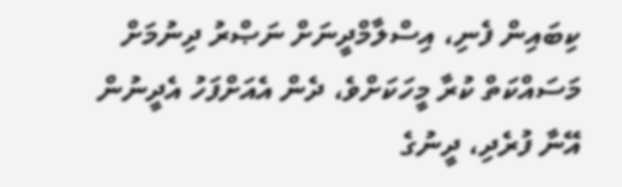ކިބައިން ފެނި، އިސްލާމްދީނަށް ނަޞްރު ދިނުމަށް މަސައްކަތް ކުރާ މީހަކަށްވެ، ދެން އެއަށްފަހު އެދީނުން އޭނާ ފުރެދި، ދީނުގެ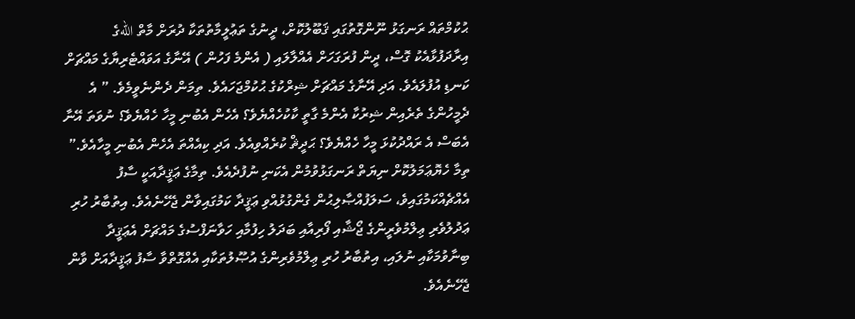ޙުކުމްތައް ރަނގަޅު ނޫންގޮތުގައި ޤަބޫލުކޮށް، ދީނުގެ ތަޢުލީމާތުތަކާ ދުރަށް މާތް اللهގެ އިރާދަފުޅާއެކު ގޮސް، ދީން ފުރަގަހަށް އެއްލާލައި ( އެންމެ ފަހުން ) އޭނާގެ އަވައްޓެރިޔާގެ މައްޗަށް ކަނޑި އުފުލައެވެ. އަދި އޭނާގެ މައްޗަށް ޝިރްކުގެ ޙުކުމްޖަހައެވެ. ތިމަން ދެންނެވީމެވެ. ” އެ ދެމީހުންގެ ތެރެއިން ޝިރުކާ އެންމެ ގާތީ ކާކުހެއްޔެވެ؟ އެހެން އެބުނި މީހާ ހެއްޔެވެ؟ ނުވަތަ އޭނާ އެބަސް އެ ރައްދުކުޅަ މީހާ ހެއްޔެވެ؟ ޙަދީޘް ކުރެއްވިއެވެ. އަދި ކިއެއްތަ އެހެން އެބުނި މީހާއެވެ.”
ތިމާ ހެޔޮޢަމަލުކޮށް ނިޔަތް ރަނގަޅުވުމުން އެކަނި ނުފުދެއެވެ. ތިމާގެ ޢަޤީދާއަކީ ސާފު އެއްޗެއްކަމުގައިވެ، ސަލަފުއްޞާލިޙުން ގެންގުޅުއްވި ޢަޤީދާ ކަމުގައިވާން ޖެހޭނެއެވެ. އިތުބާރު ހުރި ޢަދުލުވެރި ޢިލްމުވެރީންގެ ޖޯޝާއި ފޯރިއާއި ބަދަލު ހިފުމާއި ހަވާނަފްސުގެ މައްޗަށް އެޢަޤީދާ ބިނާވުމަކާއި ނުލައި، އިތުބާރު ހުރި ޢިލްމުވެރިންގެ އުޞޫލުތަކާއި އެއްގޮތްވާ ސާފު ޢަޤީދާއަށް ވާން ޖެހޭނެއެވެ.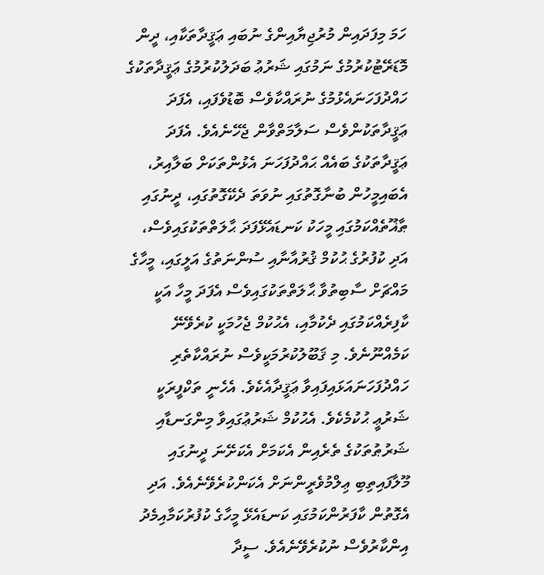ހަމަ މިފަދައިން މުރުޖިޔާއިންގެ ނުބައި ޢަޤީދާތަކާއި، ދީން މޮޑަރޭޓުކުރުމުގެ ނަމުގައި ޝަރުޢު ބަދަލުކުރުމުގެ ޢަޤީދާތަކުގެ ހައްދުފަހަނައެޅުމުގެ ނުރައްކާވެސް ބޮޑުވެފައި، އެފަދަ ޢަޤީދާތަކުންވެސް ސަލާމަތްވާން ޖެހޭނެއެވެ. އެފަދަ ޢަޤީދާތަކުގެ ބައެއް ޙައްދުފަހަނަ އެޅުންތަކަށް ބަލާއިރު، އެބައިމީހުން ބުނާގޮތުގައި ނުވަތަ ދެކޭގޮތުގައި، ދީނުގައި ޠާޣޫތެއްކަމުގައި މީހަކު ކަނޑައެޅޭފަދަ ޙާލަތްތަކުގައިވެސް، އަދި ކުފުރުގެ ޙުކުމް ޤުރުއާނާއި ސުންނަތުގެ އަލީގައި، މީހާގެ މައްޗަށް ސާބިތުވާ ޙާލަތްތަކުގައިވެސް އެފަދަ މީހާ އަކީ ކާފިރެއްކަމުގައި ދެކުމާއި، އެޙުކުމް ޖެހުމަކީ ކުރެވޭނޭ ކަމެއްނޫނެވެ. މި ޤަބޫލުކުރުމަކީވެސް ނުރައްކާތެރި ހައްދުފަހަނައަޅައިފައިވާ ޢަޤީދާއެކެވެ. އެހެނީ ތަކްފީރަކީ ޝަރުޢީ ޙުކުމެކެވެ. އެޙުކުމް ޝަރުޢުގައިވާ މިންގަނޑާއި ޝަރުޠުތަކުގެ ތެރެއިން އެކަމަށް އެކަށޭނަ ދީނުގައި މޫލާފައިތިބި ޢިލްމުވެރީންނަށް އެކަންކުރެވޭނެއެވެ. އަދި އެގޮތުން ކާފަރުންކަމުގައި ކަނޑައެޅޭ މީހާގެ ކުފުރުކަމާއިމެދު އިންކާރުވެސް ނުކުރެވޭނެއެވެ. ސީދާ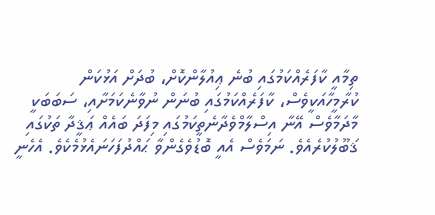ތިމާއީ ކާފަރެއްކަމުގައި ބުނެ ޢިއުލާންކޮށް، ބުދަށް އަޅުކަން ކުރާމީހާއަކީވެސް، ކާފަރެއްކަމުގައި ބުނަން ނުވާނެކަމަށާއި، ސަބަބަކީ މާދަމާވެސް އޭނާ އިސްލާމްވެދާނެތީކަމުގައި މިފަދަ ބައެއް ޢަޤީދާ ތަކުގައި ޤަބޫލުކުރެއެވެ. ނަމަވެސް އެއީ ބޮޑުވެގެންވާ ޙައްދުފަހަނައެޅުމެކެވެ. އެހެނީ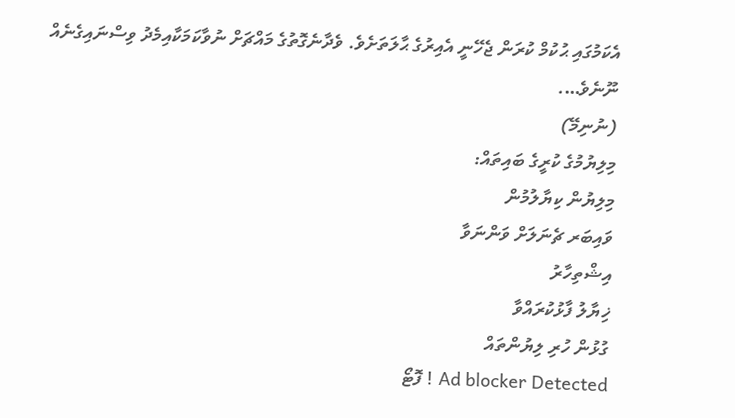އެކަމުގައި ޙުކުމް ކުރަން ޖެހޭނީ އެއިރުގެ ޙާލަތަށެވެ. ވެދާނެގޮތުގެ މައްޗަށް ނުވާކަމަކާއިމެދު ވިސްނައިގެނެއް ނޫނެވެ….
(ނުނިމޭ)
މިލިޔުމުގެ ކުރީގެ ބައިތައް:
މިލިޔުން ކިޔާލުމުން
ވައިބަރ ޗެނަލަށް ވަންނަވާ
އިޝްތިހާރު
ޚިޔާލު ފާޅުކުރައްވާ
ގުޅުން ހުރި ލިޔުންތައް
Ad blocker Detected ! ފޮޓޯ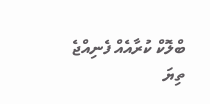ބްލޮކް ކުރާއެއް ފެނިއްޖެ
ތިޔަ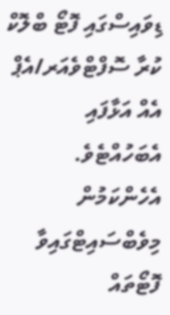ޑިވައިސްގައި ފޮޓޯ ބްލޮކް ކުރާ ސޮފްޓްވެއަރ/އެޕް އެއް އަޅާފައި އެބަހުއްޓެވެ. އެހެންކަމުން މިވެބްސައިޓްގައިވާ ފޮޓޯތައް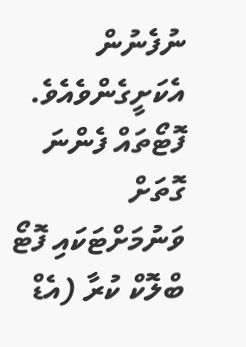ނުފެނުން އެކަށީގެންވެއެވެ. ފޮޓޯތައް ފެންނަ ގޮތަށް ވަނުމަށްޓަކައި ފޮޓޯ ބްލޮކް ކުރާ (އެޑް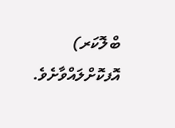ބްލޮކަރ) އޮފކޮށްލައްވާށެވެ.